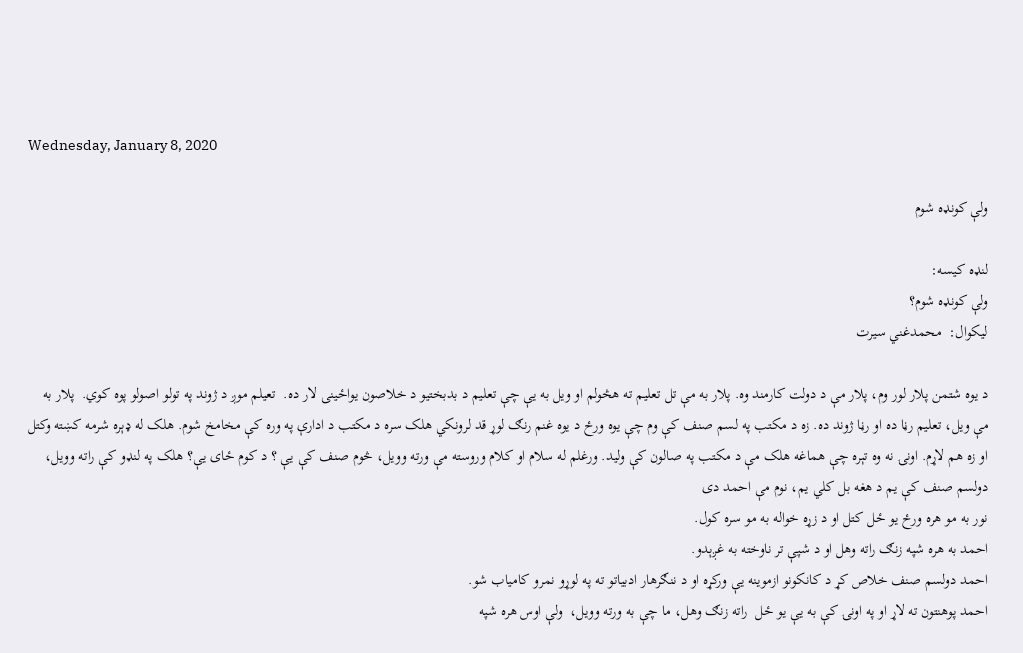Wednesday, January 8, 2020

ولې کونډه شوم

لنډه کیسه:
ولې کونډه شوم؟
لیکوال:  محمدغني سیرت

د یوه شتمن پلار لور وم، پلار مې د دولت کارمند وه. پلار به مې تل تعلیم ته هڅولم او ویل به یې چې تعلیم د بدبختیو د خلاصون یواځینی لار ده.  تعیلم موږ د ژوند په تولو اصولو پوه کوي.  پلار به مې ویل، تعلیم رڼا ده او رڼا ژوند ده. زه د مکتب په لسم صنف کې وم چې یوه ورځ د یوه غنم رنګ لوړ قد لرونکي هلک سره د مکتب د ادارې په وره کې مخامخ شوم. هلک له ډېره شرمه کښته وکتل او زه هم لاړم. اونۍ نه وه تېره چې هماغه هلک مې د مکتب په صالون کې ولید. ورغلم له سلام او کلام وروسته مې ورته وویل، څوم صنف کې یې ؟ د کوم ځای یې؟ هلک په لنډو کې راته وویل، دولسم صنف کې یم د هغه بل کلي یم، نوم مې احمد دی
نور به مو هره ورځ یو ځل کتل او د زړه خواله به مو سره کول.
احمد به هره شپه زنګ راته وهل او د شپې تر ناوخته به غږېدو.
احمد دولسم صنف خلاص کړ د کانکونو ازموینه یې ورکړه او د ننګرهار ادبیاتو ته په لوړو نمرو کامیاب شو.
احمد پوهنتون ته لاړ او په اونۍ کې به یې یو ځل  راته زنګ وهل، ما چې به ورته وویل،  ولې اوس هره شپه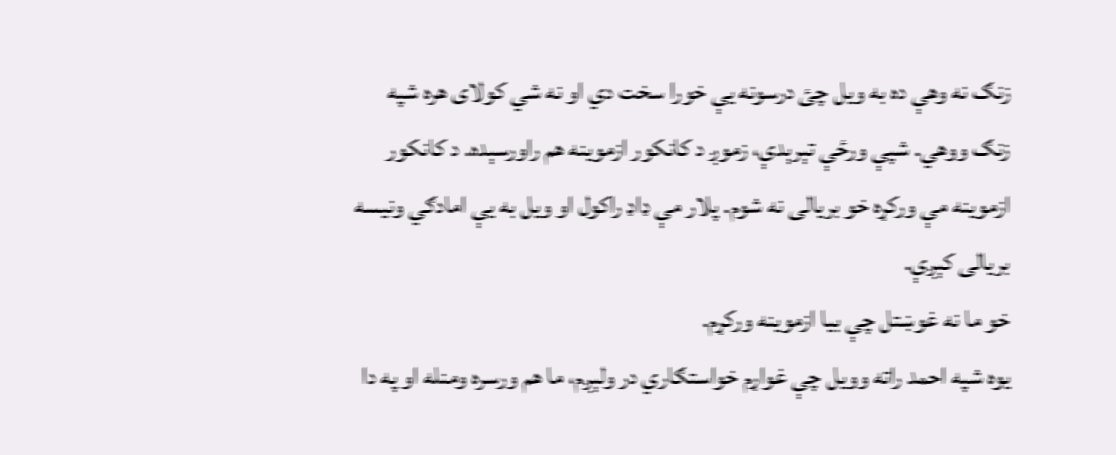زنګ نه وهې ده به ویل چئ درسونه یې خورا سخت دي او نه شي کولای هره شپه زنګ ووهي. شپې ورځې تېرېدې، زموږ د کانکور ازموینه هم راورسېده. د کانکور ازموینه مې ورکړه خو بریالی نه شوم. پلار مې ډاډ راکول او ویل به یې امادګي ونیسه بریالی کېږې.
خو ما نه غوښتل چې بیا ازموینه ورکړم.
یوه شپه احمد راته وویل چې غواړم خواستګاري در ولېږم، ما هم ورسره ومنله او په دا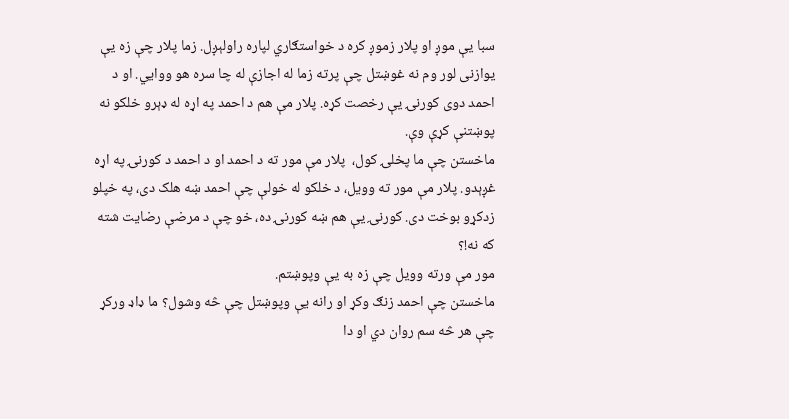سبا یې موږ او پلار زموږ کره د خواستګاري لپاره راولېږل. زما پلار چې زه یې یوازنی لور وم نه غوښتل چې پرته زما له اجازې له چا سره هو ووایي. او د احمد دوی کورنۍ یې رخصت کړه. پلار مې هم د احمد په اړه له ډېرو خلکو نه پوښتنې کړې وې.
ماخستن چې ما پخلۍ کول،  پلار مې مور ته د احمد او د احمد د کورنۍ په اړه غږېدو. پلار مې مور ته وویل، د خلکو له خولې چې احمد ښه هلک دی، په خپلو زدکړو بوخت دی. کورنۍ یې هم ښه کورنۍ ده، خو چې د مرضې رضایت شته که نه!؟
مور مې ورته وویل چې زه به یې وپوښتم.
ماخستن چې احمد زنګ وکړ او رانه یې وپوښتل چې څه وشول؟ ما ډاډ ورکړ چې هر څه سم روان دي او دا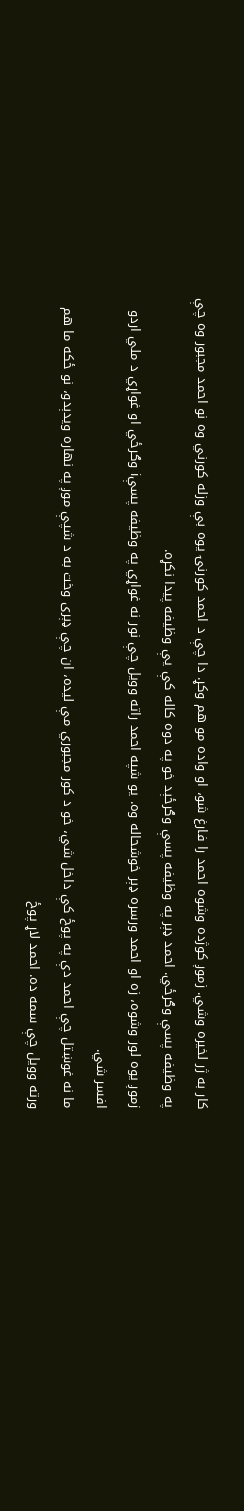کار به ژر لخیره وشي. زموږ کوژده وشوه احمد را فارغ شو، او واده مو هم وکړ. دا چې د احمد کورنۍ یوه بې وزله کورني وه نو احمد مجبور وه چې په وظیفه پسې وګرځي. احمد ډېر په وظیفه پسې وګرځېد خو په دوه کاله کې یې وظیفه پیدا نکړه.
زموږ یوه لور وشوه، زه او احمد ورسره ډېر خوشحاله وه. یو شپه احمد راته وویل چې نور نه غواړي په وظیفه پسېi وګرځي او غواړي د ملي اردو افسر شي.
ما نه غوښتل چې احمد دې په پوځ کې داخل شي، خو د کور مجبوري مې لیده، ان چې ډېری وخت به د شپې موږ په نهاره ویدېدو، نو ځکه ما هم ورته وویل چې سمه ده. احمد لاړ پوځ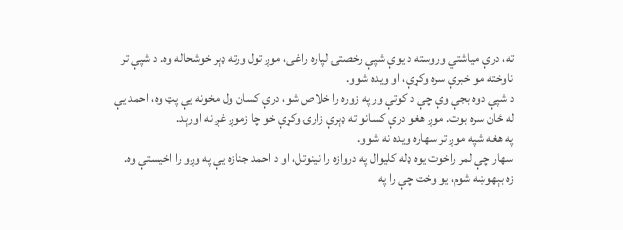ته، درې میاشتي وروسته د یوې شپې رخصتۍ لپاره راغی، موږ تول ورته ډېر خوشحاله وه. د شپې تر ناوخته مو خبرې سره وکړې، او ویده شوو.
د شپې دوه بجې وې چې د کوتې ور په زوره را خلاص شو، درې کسان ول مخونه یې پټ وه، احمد یې له ځان سره بوت. موږ هغو درې کسانو ته ډېرې زارۍ وکړې خو چا زموږ غږ نه اورېد.
په هغه شپه موږ تر سهاره ویده نه شوو.
سهار چې لمر راخوت یوه ډله کلیوال په دروازه را نینوتل، او د احمد جنازه یې په وږو را اخیستې وه.
زه بېهوښه شوم، یو وخت چې را په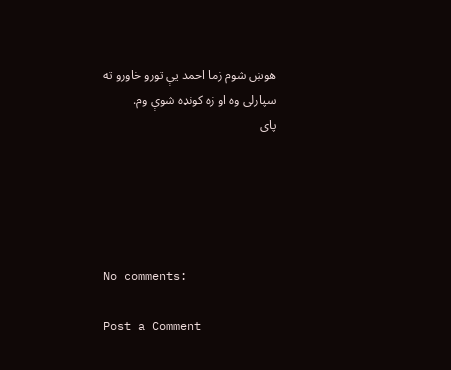هوښ شوم زما احمد یې تورو خاورو ته سپارلی وه او زه کونډه شوې وم.
پای





No comments:

Post a Comment